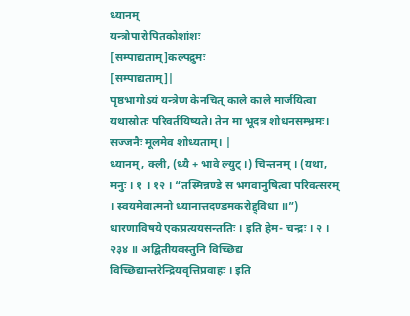ध्यानम्
यन्त्रोपारोपितकोशांशः
[सम्पाद्यताम्]कल्पद्रुमः
[सम्पाद्यताम्]|
पृष्ठभागोऽयं यन्त्रेण केनचित् काले काले मार्जयित्वा यथास्रोतः परिवर्तयिष्यते। तेन मा भूदत्र शोधनसम्भ्रमः। सज्जनैः मूलमेव शोध्यताम्। |
ध्यानम्, क्ली, (ध्यै + भावे ल्युट् ।) चिन्तनम् । (यथा, मनुः । १ । १२ । “तस्मिन्नण्डे स भगवानुषित्वा परिवत्सरम् । स्वयमेवात्मनो ध्यानात्तदण्डमकरोद्द्विधा ॥”) धारणाविषये एकप्रत्ययसन्ततिः । इति हेम- चन्द्रः । २ । २३४ ॥ अद्बितीयवस्तुनि विच्छिद्य विच्छिद्यान्तरेन्द्रियवृत्तिप्रवाहः । इति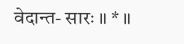वेदान्त- सारः ॥ * ॥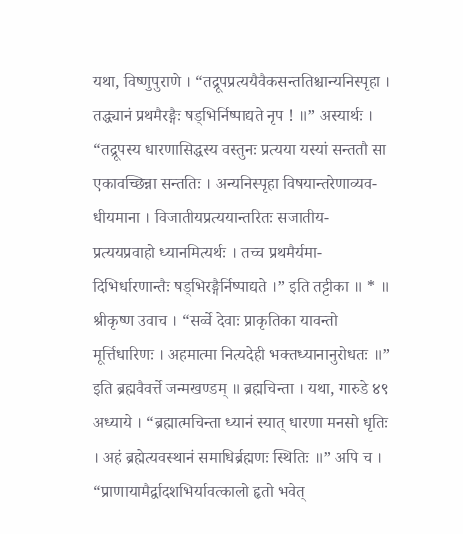यथा, विष्णुपुराणे । “तद्रूपप्रत्ययैवैकसन्ततिश्चान्यनिस्पृहा । तद्ध्यानं प्रथमैरङ्गैः षड्भिर्निष्पाद्यते नृप ! ॥” अस्यार्थः । “तद्रूपस्य धारणासिद्धस्य वस्तुनः प्रत्यया यस्यां सन्ततौ सा एकावच्छिन्ना सन्ततिः । अन्यनिस्पृहा विषयान्तरेणाव्यव- धीयमाना । विजातीयप्रत्ययान्तरितः सजातीय- प्रत्ययप्रवाहो ध्यानमित्यर्थः । तच्च प्रथमैर्यमा- दिभिर्धारणान्तैः षड्भिरङ्गैर्निष्पाद्यते ।” इति तट्टीका ॥ * ॥ श्रीकृष्ण उवाच । “सर्व्वे देवाः प्राकृतिका यावन्तो मूर्त्तिधारिणः । अहमात्मा नित्यदेही भक्तध्यानानुरोधतः ॥” इति ब्रह्मवैवर्त्ते जन्मखण्डम् ॥ ब्रह्मचिन्ता । यथा, गारुडे ४९ अध्याये । “ब्रह्मात्मचिन्ता ध्यानं स्यात् धारणा मनसो धृतिः । अहं ब्रह्मेत्यवस्थानं समाधिर्ब्रह्मणः स्थितिः ॥” अपि च । “प्राणायामैर्द्वादशभिर्यावत्कालो हृतो भवेत्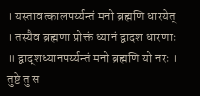। यस्तावत्कालपर्य्यन्तं मनो ब्रह्मणि धारयेत् । तस्यैव ब्रह्मणा प्रोक्तं ध्यानं द्वादश धारणाः ॥ द्वाद्शध्यानपर्य्यन्तं मनो ब्रह्मणि यो नरः । तुष्टे तु स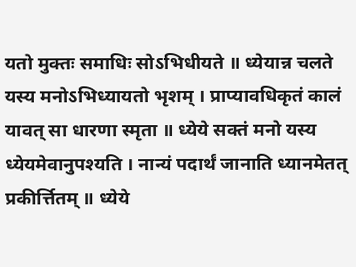यतो मुक्तः समाधिः सोऽभिधीयते ॥ ध्येयान्न चलते यस्य मनोऽभिध्यायतो भृशम् । प्राप्यावधिकृतं कालं यावत् सा धारणा स्मृता ॥ ध्येये सक्तं मनो यस्य ध्येयमेवानुपश्यति । नान्यं पदार्थं जानाति ध्यानमेतत् प्रकीर्त्तितम् ॥ ध्येये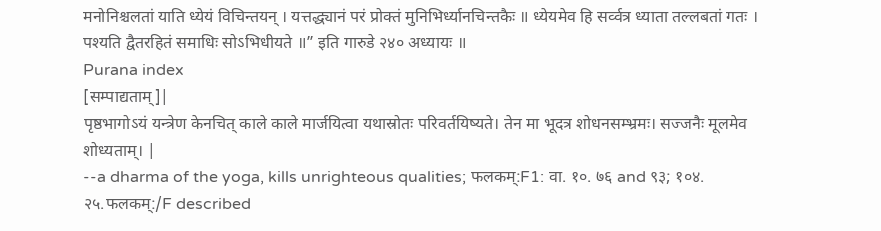मनोनिश्चलतां याति ध्येयं विचिन्तयन् । यत्तद्ध्यानं परं प्रोक्तं मुनिभिर्ध्यानचिन्तकैः ॥ ध्येयमेव हि सर्व्वत्र ध्याता तल्लबतां गतः । पश्यति द्वैतरहितं समाधिः सोऽभिधीयते ॥” इति गारुडे २४० अध्यायः ॥
Purana index
[सम्पाद्यताम्]|
पृष्ठभागोऽयं यन्त्रेण केनचित् काले काले मार्जयित्वा यथास्रोतः परिवर्तयिष्यते। तेन मा भूदत्र शोधनसम्भ्रमः। सज्जनैः मूलमेव शोध्यताम्। |
--a dharma of the yoga, kills unrighteous qualities; फलकम्:F1: वा. १०. ७६ and ९३; १०४. २५.फलकम्:/F described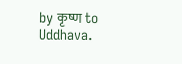by कृष्ण to Uddhava.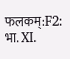फलकम्:F2: भा. XI.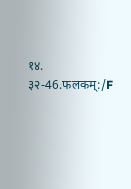१४. ३२-46.फलकम्:/F